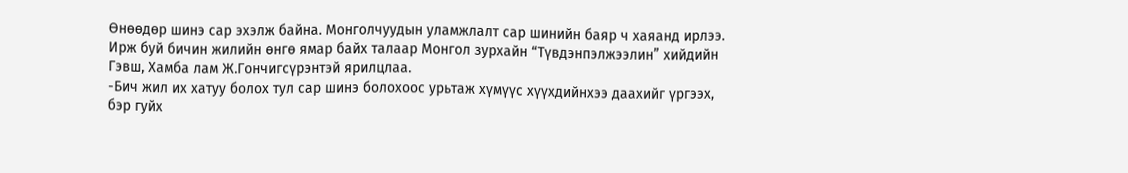Өнөөдөр шинэ сар эхэлж байна. Монголчуудын уламжлалт сар шинийн баяр ч хаяанд ирлээ. Ирж буй бичин жилийн өнгө ямар байх талаар Монгол зурхайн “Түвдэнпэлжээлин” хийдийн Гэвш, Хамба лам Ж.Гончигсүрэнтэй ярилцлаа.
-Бич жил их хатуу болох тул сар шинэ болохоос урьтаж хүмүүс хүүхдийнхээ даахийг үргээх, бэр гуйх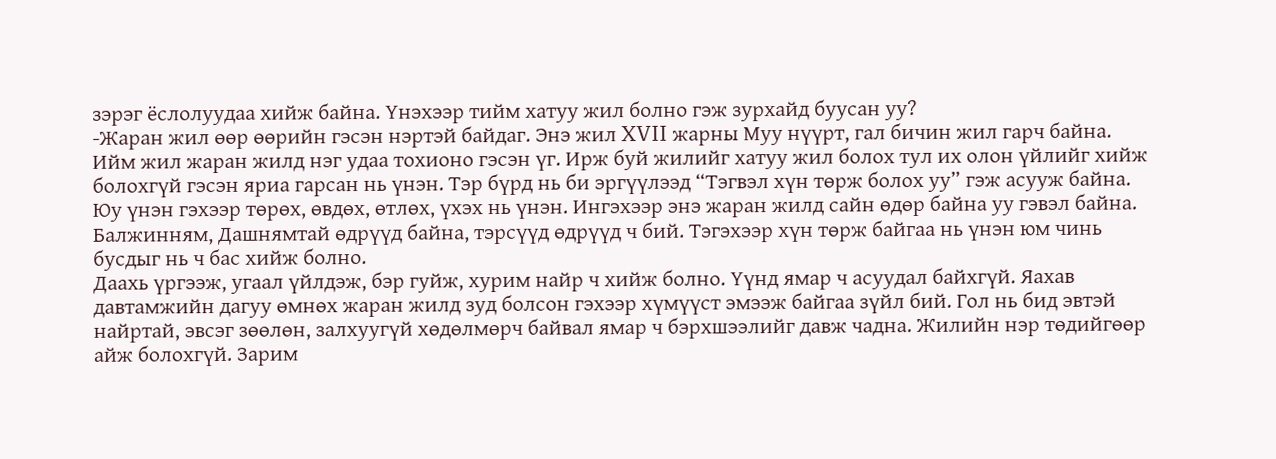зэрэг ёслолуудаа хийж байна. Үнэхээр тийм хатуу жил болно гэж зурхайд буусан уу?
-Жаран жил өөр өөрийн гэсэн нэртэй байдаг. Энэ жил XVII жарны Муу нүүрт, гал бичин жил гарч байна. Ийм жил жаран жилд нэг удаа тохионо гэсэн үг. Ирж буй жилийг хатуу жил болох тул их олон үйлийг хийж болохгүй гэсэн яриа гарсан нь үнэн. Тэр бүрд нь би эргүүлээд “Тэгвэл хүн төрж болох уу” гэж асууж байна. Юу үнэн гэхээр төрөх, өвдөх, өтлөх, үхэх нь үнэн. Ингэхээр энэ жаран жилд сайн өдөр байна уу гэвэл байна. Балжинням, Дашнямтай өдрүүд байна, тэрсүүд өдрүүд ч бий. Тэгэхээр хүн төрж байгаа нь үнэн юм чинь бусдыг нь ч бас хийж болно.
Даахь үргээж, угаал үйлдэж, бэр гуйж, хурим найр ч хийж болно. Үүнд ямар ч асуудал байхгүй. Яахав давтамжийн дагуу өмнөх жаран жилд зуд болсон гэхээр хүмүүст эмээж байгаа зүйл бий. Гол нь бид эвтэй найртай, эвсэг зөөлөн, залхуугүй хөдөлмөрч байвал ямар ч бэрхшээлийг давж чадна. Жилийн нэр төдийгөөр айж болохгүй. Зарим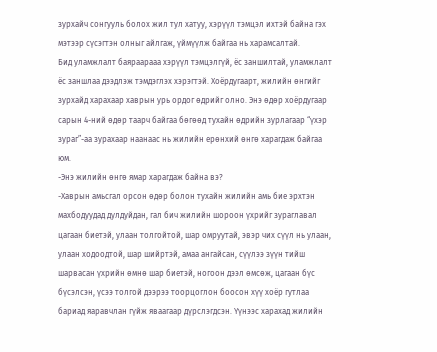зурхайч сонгууль болох жил тул хатуу, хэрүүл тэмцэл ихтэй байна гэх мэтээр сүсэгтэн олныг айлгаж, үймүүлж байгаа нь харамсалтай.
Бид уламжлалт баяраарааа хэрүүл тэмцэлгүй, ёс заншилтай, уламжлалт ёс заншлаа дээдлэж тэмдэглэх хэрэгтэй. Хоёрдугаарт, жилийн өнгийг зурхайд харахаар хаврын урь ордог өдрийг олно. Энэ өдөр хоёрдугаар сарын 4-ний өдөр таарч байгаа бөгөөд тухайн өдрийн зурлагаар “үхэр зураг”-аа зурахаар наанаас нь жилийн ерөнхий өнгө харагдаж байгаа юм.
-Энэ жилийн өнгө ямар харагдаж байна вэ?
-Хаврын амьсгал орсон өдөр болон тухайн жилийн амь бие эрхтэн махбодуудад дулдуйдан, гал бич жилийн шороон үхрийг зураглавал цагаан биетэй, улаан толгойтой, шар омруутай, эвэр чих сүүл нь улаан, улаан ходоодтой, шар шийртэй, амаа ангайсан, сүүлээ зүүн тийш шарвасан үхрийн өмнө шар биетэй, ногоон дээл өмсөж, цагаан бүс бүсэлсэн, үсээ толгой дээрээ тоорцоглон боосон хүү хоёр гутлаа бариад яаравчлан гүйж яваагаар дүрслэгдсэн. Үүнээс харахад жилийн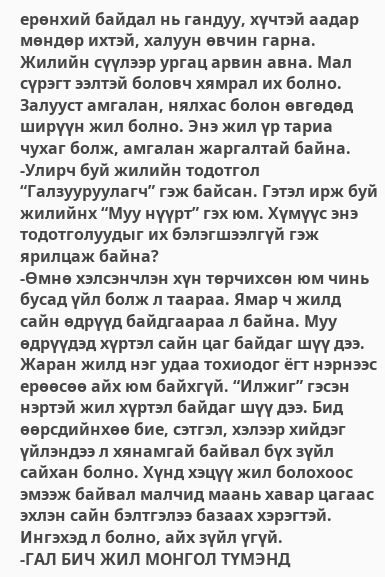ерөнхий байдал нь гандуу, хүчтэй аадар мөндөр ихтэй, халуун өвчин гарна. Жилийн сүүлээр ургац арвин авна. Мал сүрэгт ээлтэй боловч хямрал их болно. Залууст амгалан, нялхас болон өвгөдөд ширүүн жил болно. Энэ жил үр тариа чухаг болж, амгалан жаргалтай байна.
-Улирч буй жилийн тодотгол “Галзууруулагч” гэж байсан. Гэтэл ирж буй жилийнх “Муу нүүрт” гэх юм. Хүмүүс энэ тодотголуудыг их бэлэгшээлгүй гэж ярилцаж байна?
-Өмнө хэлсэнчлэн хүн төрчихсөн юм чинь бусад үйл болж л таараа. Ямар ч жилд сайн өдрүүд байдгаараа л байна. Муу өдрүүдэд хүртэл сайн цаг байдаг шүү дээ. Жаран жилд нэг удаа тохиодог ёгт нэрнээс ерөөсөө айх юм байхгүй. “Илжиг” гэсэн нэртэй жил хүртэл байдаг шүү дээ. Бид өөрсдийнхөө бие, сэтгэл, хэлээр хийдэг үйлэндээ л хянамгай байвал бүх зүйл сайхан болно. Хүнд хэцүү жил болохоос эмээж байвал малчид маань хавар цагаас эхлэн сайн бэлтгэлээ базаах хэрэгтэй. Ингэхэд л болно, айх зүйл үгүй.
-ГАЛ БИЧ ЖИЛ МОНГОЛ ТҮМЭНД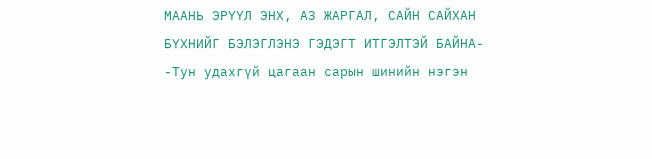МААНЬ ЭРҮҮЛ ЭНХ, АЗ ЖАРГАЛ, САЙН САЙХАН БҮХНИЙГ БЭЛЭГЛЭНЭ ГЭДЭГТ ИТГЭЛТЭЙ БАЙНА-
-Тун удахгүй цагаан сарын шинийн нэгэн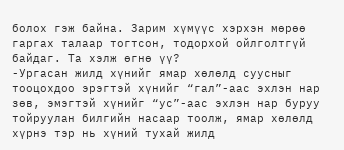болох гэж байна. Зарим хүмүүс хэрхэн мөрөө гаргах талаар тогтсон, тодорхой ойлголтгүй байдаг. Та хэлж өгнө үү?
-Ургасан жилд хүнийг ямар хөлөлд суусныг тооцохдоо эрэгтэй хүнийг “гал”-аас эхлэн нар зөв, эмэгтэй хүнийг “ус”-аас эхлэн нар буруу тойруулан билгийн насаар тоолж, ямар хөлөлд хүрнэ тэр нь хүний тухай жилд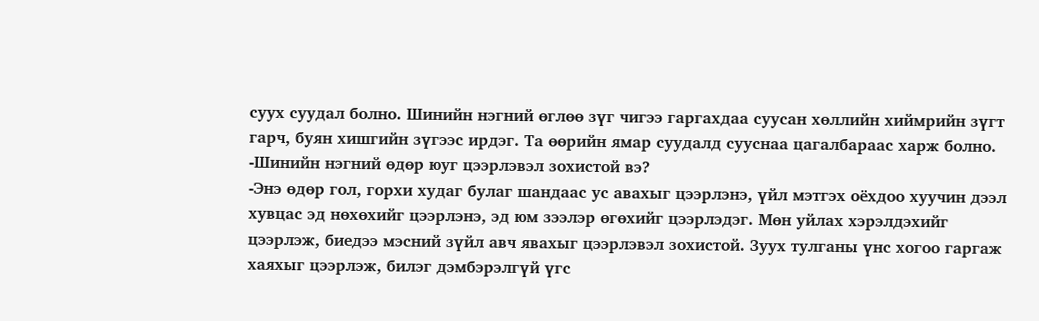суух суудал болно. Шинийн нэгний өглөө зүг чигээ гаргахдаа суусан хөллийн хиймрийн зүгт гарч, буян хишгийн зүгээс ирдэг. Та өөрийн ямар суудалд сууснаа цагалбараас харж болно.
-Шинийн нэгний өдөр юуг цээрлэвэл зохистой вэ?
-Энэ өдөр гол, горхи худаг булаг шандаас ус авахыг цээрлэнэ, үйл мэтгэх оёхдоо хуучин дээл хувцас эд нөхөхийг цээрлэнэ, эд юм зээлэр өгөхийг цээрлэдэг. Мөн уйлах хэрэлдэхийг цээрлэж, биедээ мэсний зүйл авч явахыг цээрлэвэл зохистой. Зуух тулганы үнс хогоо гаргаж хаяхыг цээрлэж, билэг дэмбэрэлгүй үгс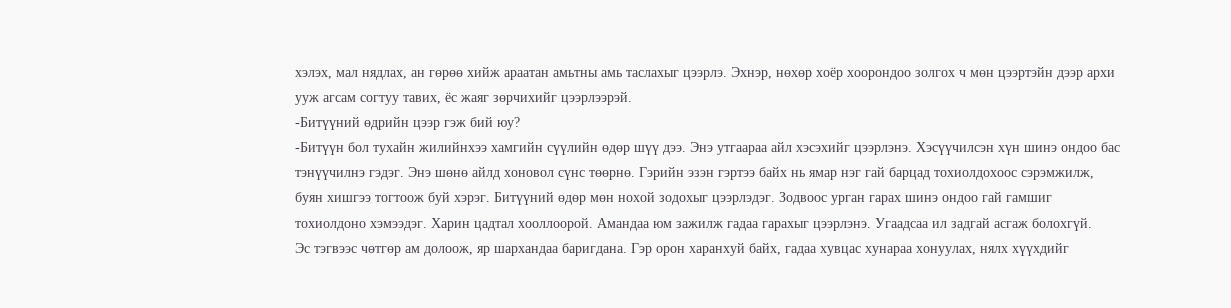хэлэх, мал нядлах, ан гөрөө хийж араатан амьтны амь таслахыг цээрлэ. Эхнэр, нөхөр хоёр хоорондоо золгох ч мөн цээртэйн дээр архи ууж агсам согтуу тавих, ёс жаяг зөрчихийг цээрлээрэй.
-Битүүний өдрийн цээр гэж бий юу?
-Битүүн бол тухайн жилийнхээ хамгийн сүүлийн өдөр шүү дээ. Энэ утгаараа айл хэсэхийг цээрлэнэ. Хэсүүчилсэн хүн шинэ ондоо бас тэнүүчилнэ гэдэг. Энэ шөнө айлд хоновол сүнс төөрнө. Гэрийн эзэн гэртээ байх нь ямар нэг гай барцад тохиолдохоос сэрэмжилж, буян хишгээ тогтоож буй хэрэг. Битүүний өдөр мөн нохой зодохыг цээрлэдэг. Зодвоос урган гарах шинэ ондоо гай гамшиг тохиолдоно хэмээдэг. Харин цадтал хооллоорой. Амандаа юм зажилж гадаа гарахыг цээрлэнэ. Угаадсаа ил задгай асгаж болохгүй.
Эс тэгвээс чөтгөр ам долоож, яр шархандаа баригдана. Гэр орон харанхуй байх, гадаа хувцас хунараа хонуулах, нялх хүүхдийг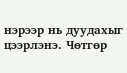нэрээр нь дуудахыг цээрлэнэ. Чөтгөр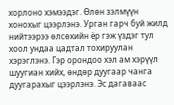хорлоно хэмээдэг. Өлөн зэлмүүн хонохыг цээрлэнэ. Урган гарч буй жилд нийтээрээ өлсөхийн ёр гэж үздэг тул хоол ундаа цадтал тохируулан хэрэглэнэ. Гэр орондоо хэл ам хэрүүл шуугиан хийх, өндөр дуугаар чанга дуугарахыг цээрлэнэ. Эс дагаваас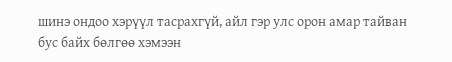шинэ ондоо хэрүүл тасрахгүй, айл гэр улс орон амар тайван бус байх бөлгөө хэмээн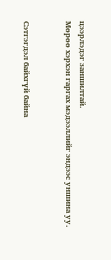цээрлэдэг заншилтай.
Мөрөө хэрхэн гаргах мэдээллийг эндээс уншина уу.


Сэтгэгдэл байхгүй байна